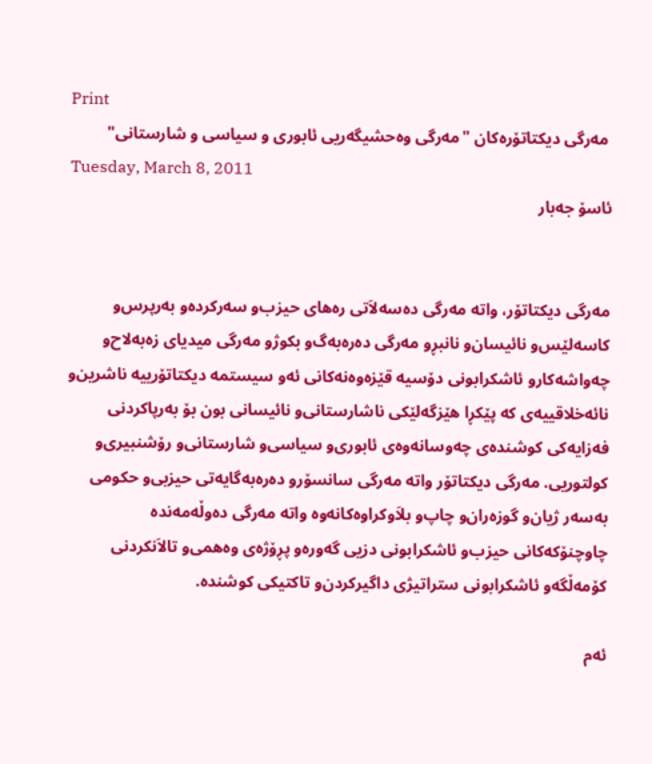Print
 مه‌رگی‌ دیكتاتۆره‌كان "مه‌رگی‌ وه‌حشیگه‌ریی‌ ئابوری‌ ‌و سیاسی‌ ‌و شارستانی‌"
Tuesday, March 8, 2011
ئاسۆ جه‌بار


مه‌رگی‌ دیكتاتۆر، واته‌ مه‌رگی‌ ده‌سه‌لاَتی‌ ره‌های‌ حیزب‌و سه‌ركرده‌‌و به‌رپرس‌و كاسه‌لێس‌و نائیسان‌و نانبڕ‌و مه‌رگی‌ ده‌ره‌به‌گ‌و بكوژ‌و مه‌رگی‌ میدیای‌ زه‌به‌لاح‌و چه‌واشه‌كار‌و ئاشكرابونی‌ دۆسیه‌ قێزه‌وه‌نه‌كانی‌ ئه‌و سیستمه‌ دیكتاتۆرییه‌ ناشرین‌و نائه‌خلاقییه‌ی‌ كه‌ پێكڕا هێزگه‌لێكی‌ ناشارستانی‌‌و نائیسانی‌ بون بۆ به‌رپاكردنی‌ فه‌زایه‌كی‌ كوشنده‌ی‌ چه‌وسانه‌وه‌ی‌ ئابوری‌‌و سیاسی‌‌و شارستانی‌‌و رۆشنبیری‌‌و كولتوریی‌. مه‌رگی‌ دیكتاتۆر واته‌ مه‌رگی‌ سانسۆر‌و ده‌ره‌به‌گایه‌تی‌ حیزبی‌‌و حكومی‌ به‌سه‌ر ژیان‌و گوزه‌ران‌و چاپ‌و بلاَوكراوه‌كانه‌وه واته‌ مه‌رگی‌ ده‌وڵه‌مه‌نده‌ چاوچنۆكه‌كانی‌ حیزب‌و ئاشكرابونی‌ دزیی‌ گه‌وره‌‌و پڕۆژه‌ی‌ وه‌همی‌‌و تالاَنكردنی‌ كۆمه‌ڵگه‌‌و ئاشكرابونی‌ ستراتیژی‌ داگیركردن‌و تاكتیكی‌ كوشنده‌.

ئه‌م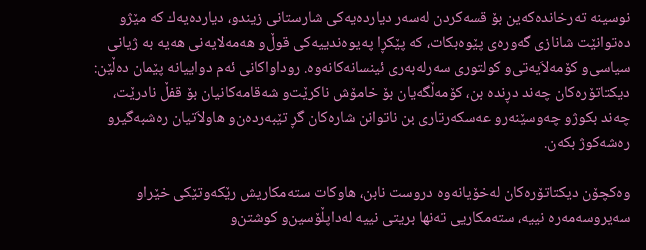نوسینه‌ ته‌رخانده‌كه‌ین بۆ قسه‌كردن له‌سه‌ر دیارده‌یه‌كی‌ شارستانی‌ زیندو، دیارده‌یه‌ك كه‌ مێژو ده‌توانێت شانازی‌ گه‌وره‌ی‌ پێوه‌بكات، كه‌ پێكڕا په‌یوه‌ندییه‌كی‌ قوڵ‌و هه‌مه‌لایه‌نی‌ هه‌یه‌ به‌ ژیانی‌ سیاسی‌‌و كۆمه‌لاَیه‌تی‌‌و كولتوری‌ سه‌رله‌به‌ری‌ ئینسانه‌كانه‌وه‌. روداواكانی‌ ئه‌م دواییانه‌ پێمان ده‌ڵێن: دیكتاتۆره‌كان چه‌ند دڕنده‌ بن، كۆمه‌ڵگه‌یان بۆ خامۆش ناكرێت‌و شه‌قامه‌كانیان بۆ قفڵ نادرێت، چه‌ند بكوژ‌و چه‌وسێنه‌ر‌و عه‌سكه‌رتاری‌ بن ناتوانن شاره‌كان گڕ تێبه‌رده‌ن‌و هاولاَتیان ره‌شبه‌گیر‌و ره‌شه‌كوژ بكه‌ن.

وه‌كچۆن دیكتاتۆره‌كان له‌خۆیانه‌وه‌ دروست نابن، هاوكات سته‌مكاریش رێكه‌وتێكی‌ خێرا‌و سه‌یروسه‌مه‌ره‌ نییه‌، سته‌مكاریی‌ ته‌نها بریتی‌ نییه‌ له‌داپڵۆسین‌و كوشتن‌و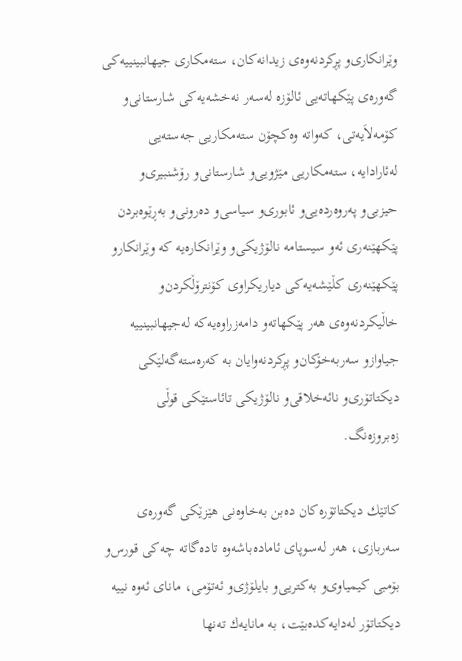وێرانكاری‌‌و پڕكردنه‌وه‌ی‌ زیدانه‌كان، سته‌مكاری‌ جیهانبینییه‌كی‌ گه‌وره‌ی‌ پێكهاته‌یی‌ ئالۆزه‌ له‌سه‌ر نه‌خشه‌یه‌كی‌ شارستانی‌‌و كۆمه‌لاَیه‌تی‌، كه‌واته‌ وه‌كچۆن سته‌مكاریی‌ جه‌سته‌یی‌ له‌ئارادایه‌، سته‌مكاریی‌ مێژویی‌‌و شارستانی‌‌و رۆشنبیری‌‌و حیزبی‌‌و په‌روه‌رده‌یی‌‌و ئابوری‌‌و سیاسی‌‌و ده‌رونی‌‌و به‌ڕێوه‌بردن پێكهێنه‌ری‌ ئه‌و سیستامه‌ نالۆژیكی‌‌و وێرانكاره‌یه‌ كه‌ وێرانكار‌و پێكهێنه‌ری‌ كڵێشه‌یه‌كی‌ دیاریكراوی‌ كۆنترۆڵكردن‌و خاڵیكردنه‌وه‌ی‌ هه‌ر پێكهاته‌‌و دامه‌زراوه‌یه‌كه‌ له‌جیهانبینییه‌ جیاواز‌و سه‌ربه‌خۆكان‌و پڕكردنه‌وایان به‌ كه‌ره‌سته‌گه‌لێكی‌ دیكتاتۆری‌‌و نائه‌خلاقی‌‌و نالۆژیكی‌ تائاستێكی‌ قوڵی‌ زه‌بروزه‌نگ.

كاتێك دیكتاتۆره‌كان ده‌بن به‌خاوه‌نی‌ هێزێكی‌ گه‌وره‌ی‌ سه‌ربازی‌، هه‌ر له‌سوپای‌ ئاماده‌باشه‌وه‌ تاده‌گاته‌ چه‌كی‌ قورس‌و بۆمبی‌ كیمیاوی‌‌و به‌كتریی‌‌و بایلۆژی‌‌و ئه‌تۆمی‌، مانای‌ ئه‌وه‌ نییه‌ دیكتاتۆر له‌دایه‌كده‌بێت، به‌ مانایه‌ك ته‌نها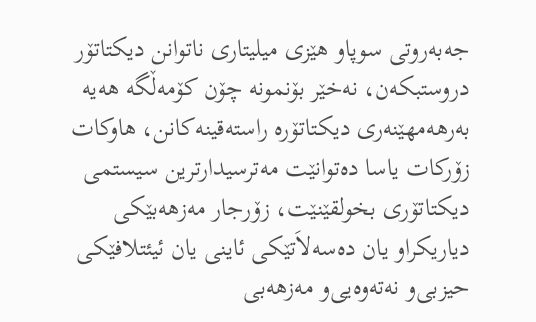جه‌به‌روتی‌ سوپا‌و هێزی‌ میلیتاری‌ ناتوانن دیكتاتۆر دروستبكه‌ن، نه‌خێر بۆنمونه‌ چۆن كۆمه‌ڵگه‌ هه‌یه‌ به‌رهه‌مهێنه‌ری‌ دیكتاتۆره‌ راسته‌قینه‌كانن، هاوكات زۆركات یاسا ده‌توانێت مه‌ترسیدارترین سیستمی‌ دیكتاتۆری‌ بخولقێنێت، زۆرجار مه‌زهه‌بێكی‌ دیاریكراو یان ده‌سه‌لاَتێكی‌ ئاینی‌ یان ئیئتلافێكی‌ حیزبی‌‌و نه‌ته‌وه‌یی‌‌و مه‌زهه‌بی‌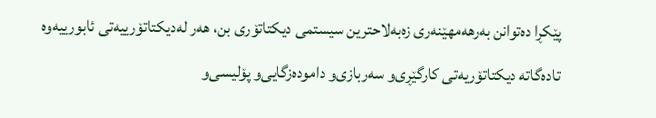پێكڕا ده‌توانن به‌رهه‌مهێنه‌ری‌ زه‌به‌لاحترین سیستمی‌ دیكتاتۆری‌ بن، هه‌ر له‌دیكتاتۆرییه‌تی‌ ئابورییه‌وه‌ تاده‌گاته‌ دیكتاتۆریه‌تی‌ كارگێڕی‌‌و سه‌ربازی‌‌و داموده‌زگایی‌‌و پۆلیسی‌‌و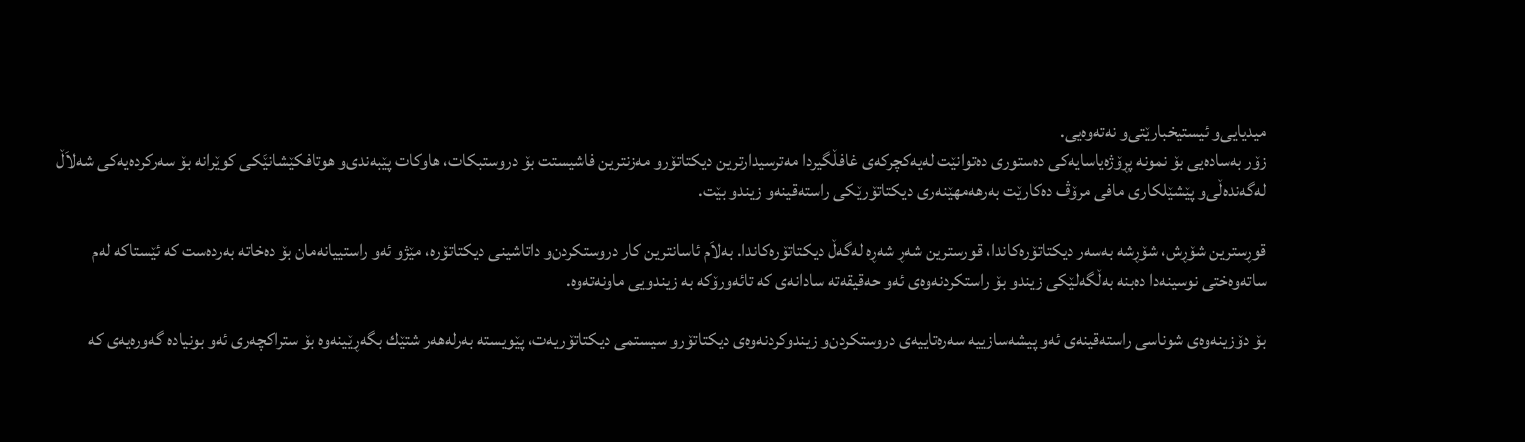میدیایی‌‌و ئیستیخبارێتی‌‌و نه‌ته‌وه‌یی‌.
زۆر به‌ساده‌یی‌ بۆ نمونه‌ پڕۆژه‌یاسایه‌كی‌ ده‌ستوری‌ ده‌توانێت له‌یه‌كچركه‌ی‌ غافڵگیردا مه‌ترسیدارترین دیكتاتۆر‌و مه‌زنترین فاشیستت بۆ دروستبكات، هاوكات پێبه‌ندی‌‌و هوتافكێشانێَكی‌ كوێرانه‌ بۆ سه‌ركرده‌یه‌كی‌ شه‌لاَڵ له‌گه‌نده‌ڵی‌‌و پێشێلكاری‌ مافی‌ مرۆڤ ده‌كارێت به‌رهه‌مهێنه‌ری‌ دیكتاتۆرێكی‌ راسته‌قینه‌‌و زیندو بێت.

قوڕسترین شۆڕش، شۆڕشه‌ به‌سه‌ر دیكتاتۆره‌كاندا، قورسترین شه‌ڕ شه‌ڕه‌ له‌گه‌ڵ دیكتاتۆره‌كاندا. به‌لاَم ئاسانترین كار دروستكردن‌و داتاشینی‌ دیكتاتۆره‌، مێژو ئه‌و راستییانه‌مان بۆ ده‌خاته‌ به‌رده‌ست كه‌ ئێستاكه‌ له‌م ساته‌وه‌ختی‌ نوسینه‌دا ده‌بنه‌ به‌ڵگه‌لێكی‌ زیندو بۆ راستكردنه‌وه‌ی‌ ئه‌و حه‌قیقه‌ته‌ سادانه‌ی‌ كه‌ تائه‌ورۆكه‌ به‌ زیندویی‌ ماونه‌ته‌وه‌.

بۆ دۆزینه‌وه‌ی‌ شوناسی‌ راسته‌قینه‌ی‌ ئه‌و پیشه‌سازییه‌ سه‌ره‌تاییه‌ی‌ دروستكردن‌و زیندوكردنه‌وه‌ی‌ دیكتاتۆر‌و سیستمی‌ دیكتاتۆریه‌ت، پێویسته‌ به‌رله‌هه‌ر شتێك بگه‌ڕێینه‌وه‌ بۆ ستراكچه‌ری‌ ئه‌و بونیاده‌ گه‌وره‌یه‌ی‌ كه‌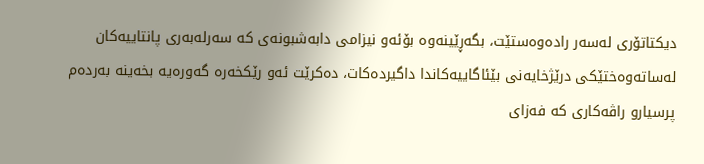دیكتاتۆری‌ له‌سه‌ر راده‌وه‌ستێت، بگه‌ڕێینه‌وه‌ بۆئه‌و نیزامی‌ دابه‌شبونه‌ی‌ كه‌ سه‌رله‌به‌ری‌ پانتاییه‌كان له‌ساته‌وه‌ختێكی‌ درێژخایه‌نی‌ بێئاگاییه‌كاندا داگیرده‌كات، ده‌كرێت ئه‌و رێكخه‌ره‌ گه‌وره‌یه‌ بخه‌ینه‌ به‌رده‌م پرسیار‌و راڤه‌كاری‌ كه‌ فه‌زای‌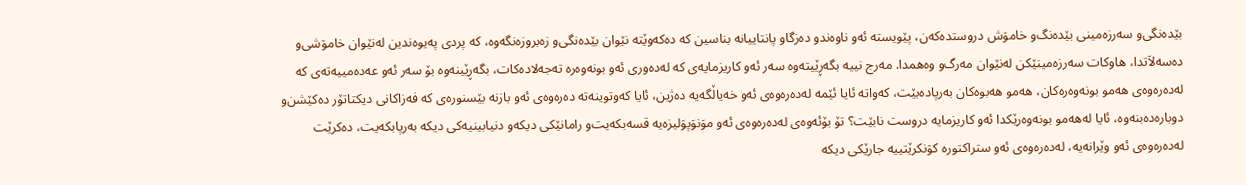بێده‌نگی‌‌و سه‌رزه‌مینی‌ بێده‌نگ‌و خاموَش دروستده‌كه‌ن، پێویسته‌ ئه‌و ناوه‌ند‌و ده‌زگا‌و پانتاییانه‌ بناسین كه‌ ده‌كه‌وێته‌ نێوان بێده‌نگی‌‌و زه‌بروزه‌نگه‌وه‌، كه‌ پردی‌ په‌یوه‌ندین له‌نێوان خاموَشی‌‌و ده‌سه‌لاَتدا، هاوكات سه‌رزه‌مینێكن له‌نێوان مه‌رگ‌و وه‌همدا. مه‌رج نییه‌ بگه‌ڕێیته‌وه‌ سه‌ر ئه‌و كاریزمایه‌ی‌ كه‌ له‌ده‌وری‌ ئه‌و بونه‌وه‌ره‌ ته‌جه‌لاده‌كات، بگه‌ڕێینه‌وه‌ بۆ سه‌ر ئه‌و عه‌ده‌مییه‌ته‌ی‌ كه‌ له‌ده‌ره‌وه‌ی‌ هه‌مو بونه‌وه‌ره‌كان، هه‌مو هه‌بوه‌كان به‌رپاده‌بێت، كه‌واته‌ ئایا ئێمه‌ له‌ده‌ره‌وه‌ی‌ ئه‌و خه‌یاڵگه‌یه‌ ده‌ژین، ئایا كه‌وتوینه‌ته‌ ده‌ره‌وه‌ی‌ ئه‌و بازنه‌ بێسنوره‌ی‌ كه‌ فه‌زاكانی‌ دیكتاتۆر ده‌كێشن‌و دوباره‌ده‌بنه‌وه‌، ئایا له‌هه‌مو بونه‌وه‌رێكدا ئه‌و كاریزمایه‌ دروست نابێت؟ تۆ بۆئه‌وه‌ی‌ له‌ده‌ره‌وه‌ی‌ ئه‌و موَنوَپوَلیزه‌یه‌ قسه‌بكه‌یت‌و رامانێكی‌ دیكه‌‌و دنیابینیه‌كی‌ دیكه‌ به‌رپابكه‌یت، ده‌كرێت له‌ده‌ره‌وه‌ی‌ ئه‌و وێرانه‌یه‌، له‌ده‌ره‌وه‌ی‌ ئه‌و ستراكتوره‌ كوَنكرێتییه‌ جارێكی‌ دیكه‌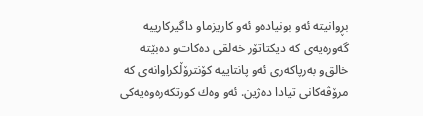بڕوانیته‌ ئه‌و بونیاده‌‌و ئه‌و كاریزماو داگیركارییه‌ گه‌وره‌یه‌ی‌ كه‌ دیكتاتۆر خه‌لقی‌ ده‌كات‌و ده‌بێته‌ خالق‌و به‌رپاكه‌ری‌ ئه‌و پانتاییه‌ كۆنترۆڵكراوانه‌ی‌ كه‌ مرۆڤه‌كانی‌ تیادا ده‌ژین. ئه‌و وه‌ك كورتكه‌ره‌وه‌یه‌كی‌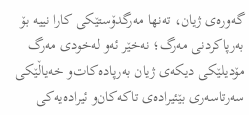گه‌وره‌ی‌ ژیان، ته‌نها مه‌رگدۆستێكی‌ كارا نییه‌ بۆ به‌رپاكردنی‌ مه‌رگ؛ نه‌خێر ئه‌و له‌خودی‌ مه‌رگ مۆدیلێكی‌ دیكه‌ی‌ ژیان به‌رپاده‌كات‌و خه‌یاڵێكی‌ سه‌رتاسه‌ری‌ بێئیراده‌ی‌ تاكه‌كان‌و ئیراده‌یه‌كی‌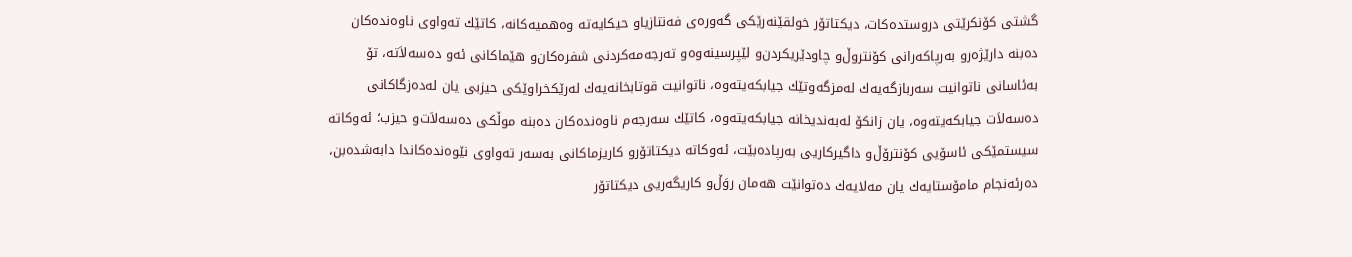گشتی‌ كۆنكرێتی‌ دروستده‌كات، دیكتاتۆر خولقێنه‌رێكی‌ گه‌وره‌ی‌ فه‌نتازیا‌و حیكایه‌ته‌ وه‌همیه‌كانه‌، كاتێك ته‌واوی‌ ناوه‌نده‌كان ده‌بنه‌ دارێژه‌ر‌و به‌رپاكه‌رانی‌ كۆنتروڵ‌و چاودێریكردن‌و لێپرسینه‌وه‌‌و ته‌رجه‌مه‌كردنی‌ شفره‌كان‌و هێماكانی‌ ئه‌و ده‌سه‌لاَته‌، تۆ به‌ئاسانی‌ ناتوانیت سه‌ربازگه‌یه‌ك له‌مزگه‌وتێك جیابكه‌یته‌وه‌، ناتوانیت قوتابخانه‌یه‌ك له‌رێكخراوێكی‌ حیزبی‌ یان له‌ده‌زگاكانی‌ ده‌سه‌لاَت جیابكه‌یته‌وه‌، یان زانكۆ له‌به‌ندیخانه‌ جیابكه‌یته‌وه‌، كاتێك سه‌رجه‌م ناوه‌نده‌كان ده‌بنه‌ موڵكی‌ ده‌سه‌لاَت‌و حیزب؛ ئه‌وكاته‌ سیستمێكی‌ ئاسۆیی‌ كۆنترۆڵ‌و داگیركاریی‌ به‌رپاده‌بێت، ئه‌وكاته‌ دیكتاتۆر‌و كاریزماكانی‌ به‌سه‌ر ته‌واوی‌ نێوه‌نده‌كاندا دابه‌شده‌بن، ده‌رئه‌نجام مامۆستایه‌ك یان مه‌لایه‌ك ده‌توانێت هه‌مان روَڵ‌و كاریگه‌ریی‌ دیكتاتۆر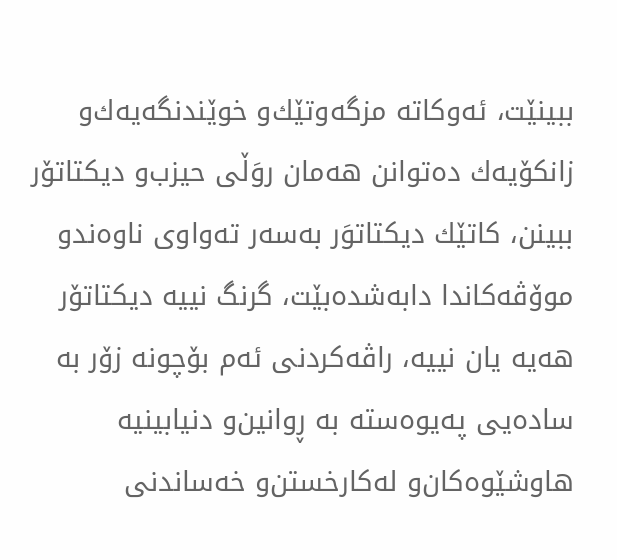ببینێت، ئه‌وكاته‌ مزگه‌وتێك‌و خوێندنگه‌یه‌ك‌و زانكۆیه‌ك ده‌توانن هه‌مان روَڵی‌ حیزب‌و دیكتاتۆر ببینن، كاتێك دیكتاتوَر به‌سه‌ر ته‌واوی‌ ناوه‌ند‌و موۆڤه‌كاندا دابه‌شده‌بێت، گرنگ نییه‌ دیكتاتۆر هه‌یه‌ یان نییه‌، راڤه‌كردنی‌ ئه‌م بۆچونه‌ زۆر به‌ ساده‌یی‌ په‌یوه‌سته‌ به‌ ڕوانین‌و دنیابینیه‌ هاوشێوه‌كان‌و له‌كارخستن‌و خه‌ساندنی‌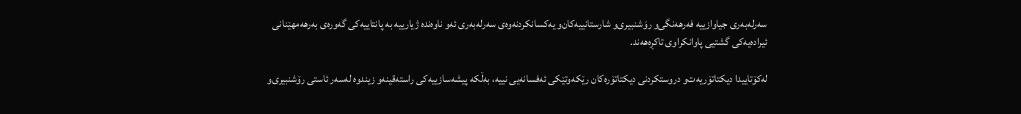سه‌رله‌به‌ری‌ جیاوازییه‌ فه‌رهه‌نگی‌‌و روَشنبیری‌‌و شارستانییه‌كان‌و یه‌كسانكردنه‌وه‌ی‌ سه‌رله‌به‌ری‌ ئه‌و ناوه‌نده‌ ژیارییه‌ به‌ پانتاییه‌كی‌ گه‌وره‌ی‌ به‌رهه‌مهێنانی‌ ئیراده‌یه‌كی‌ گشتیی‌ پاوانكراوی‌ تاكڕه‌هه‌ند.

له‌كۆتاییدا دیكتاتۆریه‌ت‌و دروستكردنی‌ دیكتاتۆره‌كان رێكه‌وتێكی‌ ئه‌فسانه‌یی‌ نییه‌، به‌ڵكه‌ پیشه‌سازییه‌كی‌ راسته‌قینه‌‌و زیندوه‌ له‌سه‌ر ئاستی‌ رۆشنبیری‌‌و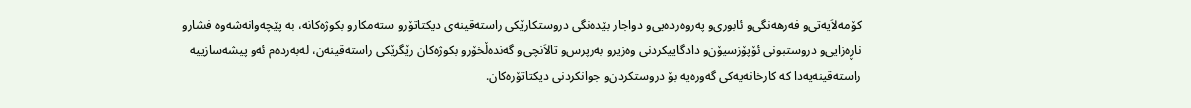كۆمه‌لاَیه‌تی‌‌و فه‌رهه‌نگی‌‌و ئابوری‌‌و په‌روه‌رده‌یی‌‌و دواجار بێده‌نگی‌ دروستكارێكی‌ راسته‌قینه‌ی‌ دیكتاتۆر‌و سته‌مكار‌و بكوژه‌كانه‌، به‌ پێچه‌وانه‌شه‌وه‌ فشار‌و ناڕه‌زایی‌‌و دروستبونی‌ ئۆپۆزسیۆن‌و دادگاییكردنی‌ وه‌زیر‌و به‌رپرس‌و تالاَنچی‌‌و گه‌نده‌ڵخۆر‌و بكوژه‌كان رێگرێكی‌ راسته‌قینه‌ن، له‌به‌رده‌م ئه‌و پیشه‌سازییه‌ راسته‌قینه‌یه‌دا كه‌ كارخانه‌یه‌كی‌ گه‌وره‌یه‌ بۆ دروستكردن‌و جوانكردنی‌ دیكتاتۆره‌كان.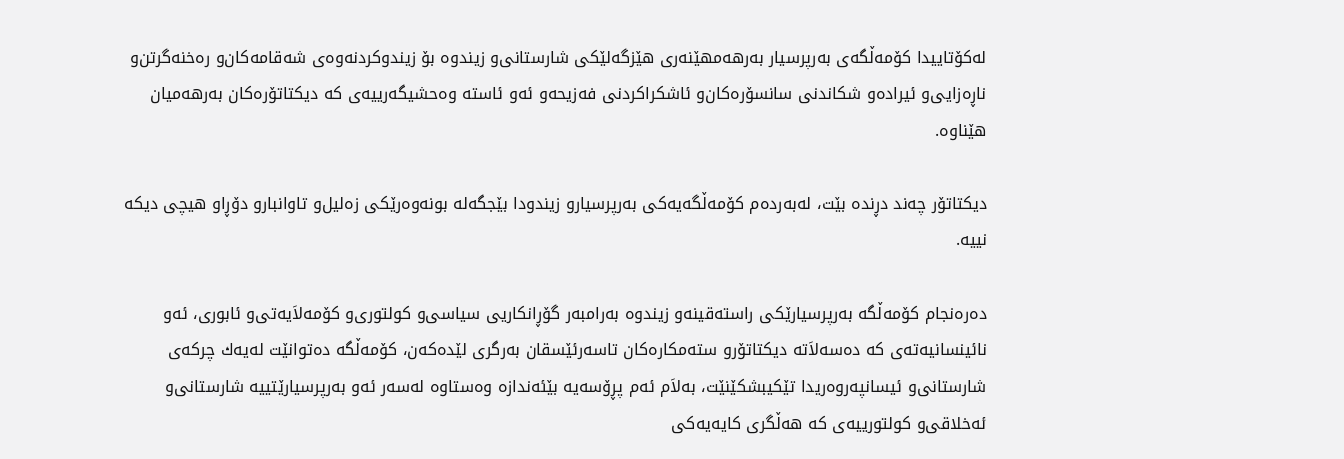له‌كۆتاییدا كۆمه‌ڵگه‌ی‌ به‌رپرسیار به‌رهه‌مهێنه‌ری‌ هێزگه‌لێكی‌ شارستانی‌‌و زیندوه‌ بۆ زیندوكردنه‌وه‌ی‌ شه‌قامه‌كان‌و ره‌خنه‌گرتن‌و ناڕه‌زایی‌‌و ئیراده‌‌و شكاندنی‌ سانسۆره‌كان‌و ئاشكراكردنی‌ فه‌زیحه‌‌و ئه‌و ئاسته‌ وه‌حشیگه‌رییه‌ی‌ كه‌ دیكتاتۆره‌كان به‌رهه‌میان هێناوه‌.

دیكتاتۆر چه‌ند دڕنده‌ بێت، له‌به‌رده‌م كۆمه‌ڵگه‌یه‌كی‌ به‌رپرسیار‌و زیندودا بێجگه‌له‌ بونه‌وه‌رێكی‌ زه‌لیل‌و تاوانبار‌و دۆڕاو هیچی‌ دیكه‌ نییه‌.

ده‌ره‌نجام كۆمه‌ڵگه‌ به‌رپرسیارێكی‌ راسته‌قینه‌‌و زیندوه‌ به‌رامبه‌ر گۆڕانكاریی‌ سیاسی‌‌و كولتوری‌‌و كۆمه‌لاَیه‌تی‌‌و ئابوری‌، ئه‌و نائینسانیه‌ته‌ی‌ كه‌ ده‌سه‌لاَته‌ دیكتاتۆر‌و سته‌مكاره‌كان تاسه‌رئێسقان به‌رگری‌ لێده‌كه‌ن، كۆمه‌ڵگه‌ ده‌توانێت له‌یه‌ك چركه‌ی‌ شارستانی‌‌و ئیسانپه‌روه‌ریدا تێكیبشكێنێت، به‌لاَم ئه‌م پڕۆسه‌یه‌ بێئه‌ندازه‌ وه‌ستاوه‌ له‌سه‌ر ئه‌و به‌رپرسیارێتییه‌ شارستانی‌‌و ئه‌خلاقی‌‌و كولتورییه‌ی‌ كه‌ هه‌ڵگری‌ كایه‌یه‌كی‌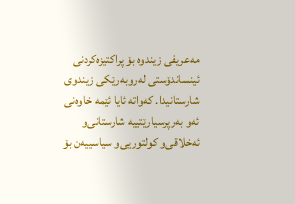مه‌عریفی‌ زیندوه‌ بۆ پراكتیزه‌كردنی‌ ئینساندۆستی‌ له‌روبه‌رێكی‌ زیندوی‌ شارستانیدا. كه‌واته‌ ئایا ئێمه‌ خاوه‌نی‌ ئه‌و به‌رپرسیارێتییه‌ شارستانی‌‌و ئه‌خلاقی‌‌و كولتوریی‌‌و سیاسییه‌ن بۆ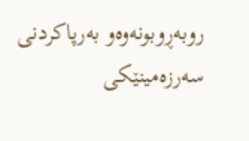روبه‌ڕوبونه‌وه‌‌و به‌رپاكردنی‌ سه‌رزه‌مینێكی‌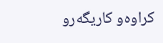كراوه‌‌و كاریگه‌ر‌و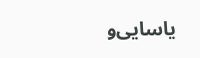یاسایی‌‌و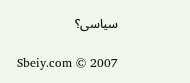سیاسی‌؟

Sbeiy.com © 2007